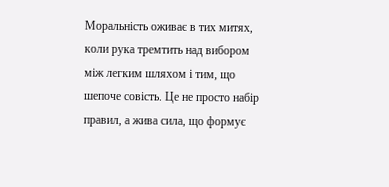Моральність оживає в тих митях, коли рука тремтить над вибором між легким шляхом і тим, що шепоче совість. Це не просто набір правил, а жива сила, що формує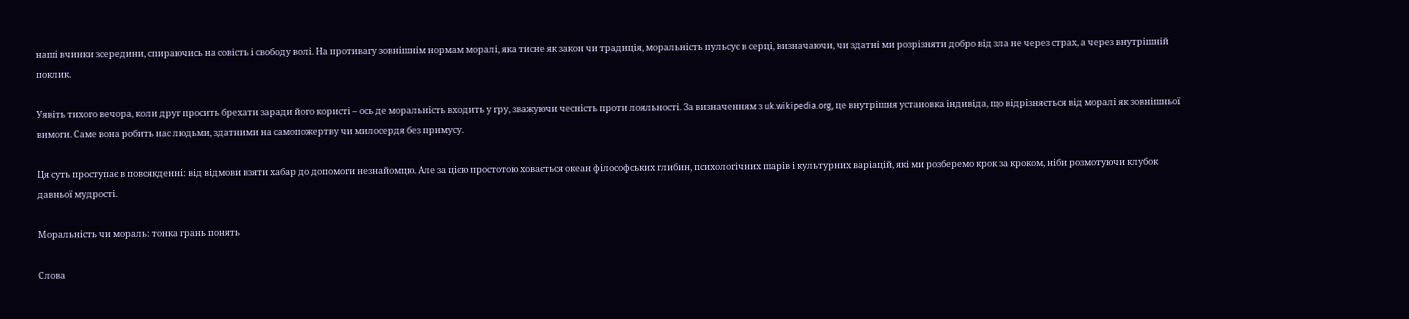наші вчинки зсередини, спираючись на совість і свободу волі. На противагу зовнішнім нормам моралі, яка тисне як закон чи традиція, моральність пульсує в серці, визначаючи, чи здатні ми розрізняти добро від зла не через страх, а через внутрішній поклик.

Уявіть тихого вечора, коли друг просить брехати заради його користі – ось де моральність входить у гру, зважуючи чесність проти лояльності. За визначенням з uk.wikipedia.org, це внутрішня установка індивіда, що відрізняється від моралі як зовнішньої вимоги. Саме вона робить нас людьми, здатними на самопожертву чи милосердя без примусу.

Ця суть проступає в повсякденні: від відмови взяти хабар до допомоги незнайомцю. Але за цією простотою ховається океан філософських глибин, психологічних шарів і культурних варіацій, які ми розберемо крок за кроком, ніби розмотуючи клубок давньої мудрості.

Моральність чи мораль: тонка грань понять

Слова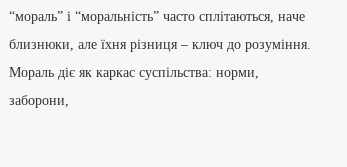“мораль” і “моральність” часто сплітаються, наче близнюки, але їхня різниця – ключ до розуміння. Мораль діє як каркас суспільства: норми, заборони,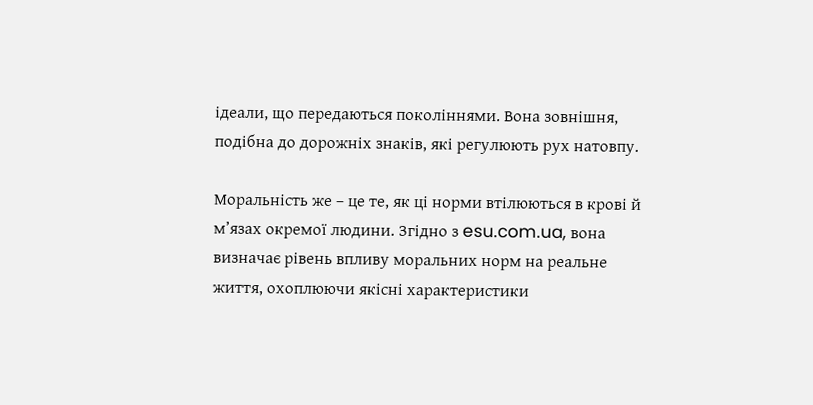ідеали, що передаються поколіннями. Вона зовнішня, подібна до дорожніх знаків, які регулюють рух натовпу.

Моральність же – це те, як ці норми втілюються в крові й м’язах окремої людини. Згідно з esu.com.ua, вона визначає рівень впливу моральних норм на реальне життя, охоплюючи якісні характеристики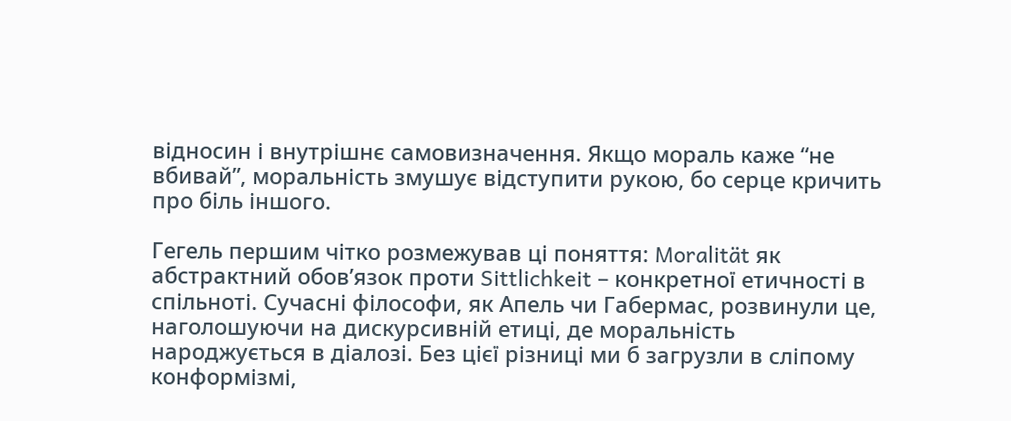відносин і внутрішнє самовизначення. Якщо мораль каже “не вбивай”, моральність змушує відступити рукою, бо серце кричить про біль іншого.

Гегель першим чітко розмежував ці поняття: Moralität як абстрактний обов’язок проти Sittlichkeit – конкретної етичності в спільноті. Сучасні філософи, як Апель чи Габермас, розвинули це, наголошуючи на дискурсивній етиці, де моральність народжується в діалозі. Без цієї різниці ми б загрузли в сліпому конформізмі,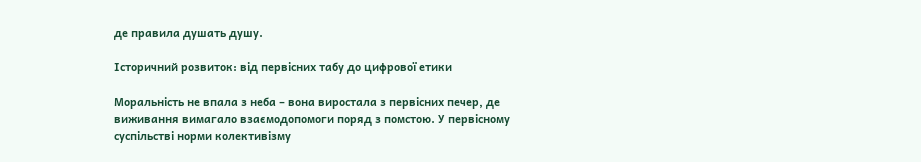де правила душать душу.

Історичний розвиток: від первісних табу до цифрової етики

Моральність не впала з неба – вона виростала з первісних печер, де виживання вимагало взаємодопомоги поряд з помстою. У первісному суспільстві норми колективізму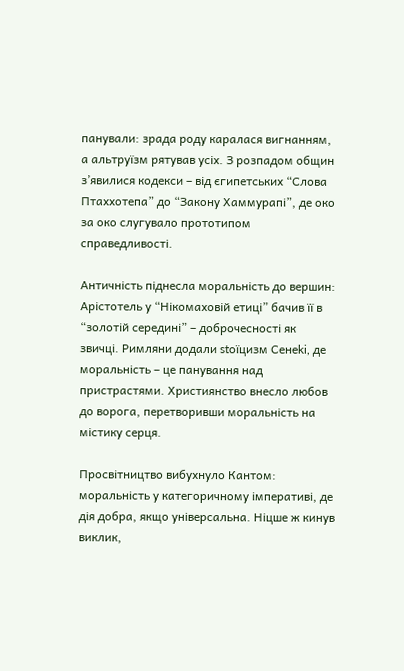панували: зрада роду каралася вигнанням, а альтруїзм рятував усіх. З розпадом общин з’явилися кодекси – від єгипетських “Слова Птаххотепа” до “Закону Хаммурапі”, де око за око слугувало прототипом справедливості.

Античність піднесла моральність до вершин: Арістотель у “Нікомаховій етиці” бачив її в “золотій середині” – доброчесності як звичці. Римляни додали stoїцизм Сенeki, де моральність – це панування над пристрастями. Християнство внесло любов до ворога, перетворивши моральність на містику серця.

Просвітництво вибухнуло Кантом: моральність у категоричному імперативі, де дія добра, якщо універсальна. Ніцше ж кинув виклик,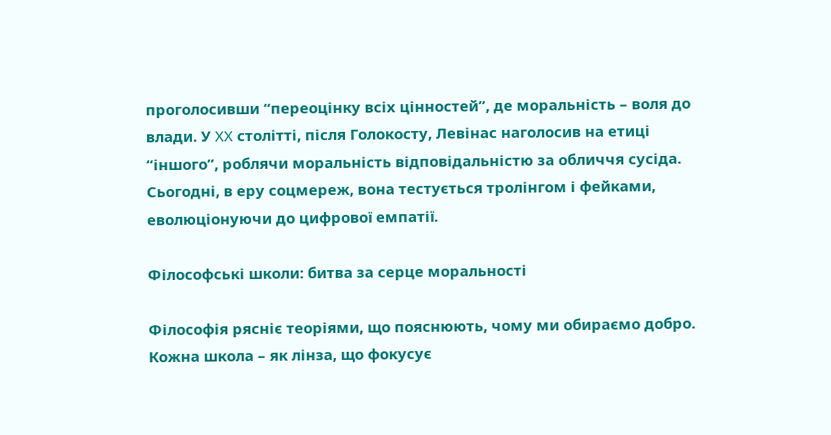проголосивши “переоцінку всіх цінностей”, де моральність – воля до влади. У XX столітті, після Голокосту, Левінас наголосив на етиці “іншого”, роблячи моральність відповідальністю за обличчя сусіда. Сьогодні, в еру соцмереж, вона тестується тролінгом і фейками, еволюціонуючи до цифрової емпатії.

Філософські школи: битва за серце моральності

Філософія рясніє теоріями, що пояснюють, чому ми обираємо добро. Кожна школа – як лінза, що фокусує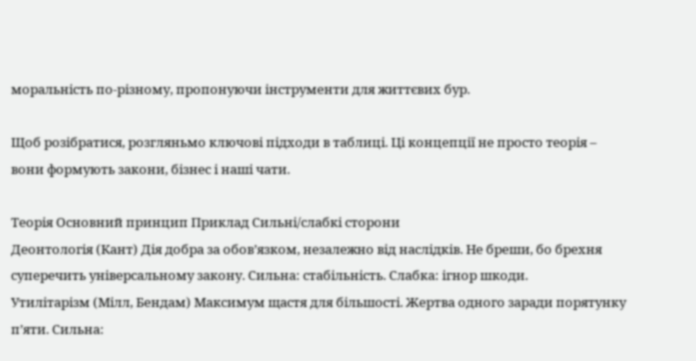моральність по-різному, пропонуючи інструменти для життєвих бур.

Щоб розібратися, розгляньмо ключові підходи в таблиці. Ці концепції не просто теорія – вони формують закони, бізнес і наші чати.

Теорія Основний принцип Приклад Сильні/слабкі сторони
Деонтологія (Кант) Дія добра за обов’язком, незалежно від наслідків. Не бреши, бо брехня суперечить універсальному закону. Сильна: стабільність. Слабка: ігнор шкоди.
Утилітарізм (Мілл, Бендам) Максимум щастя для більшості. Жертва одного заради порятунку п’яти. Сильна: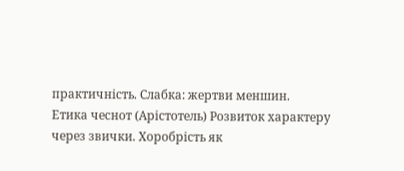практичність. Слабка: жертви меншин.
Етика чеснот (Арістотель) Розвиток характеру через звички. Хоробрість як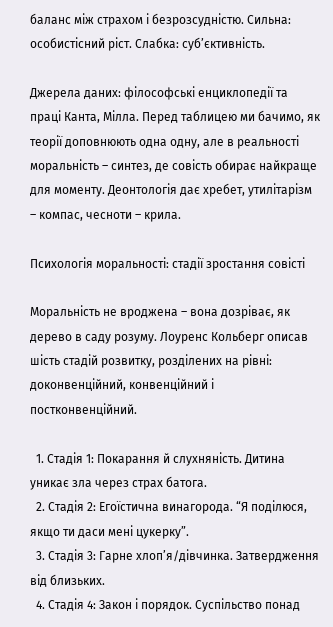баланс між страхом і безрозсудністю. Сильна: особистісний ріст. Слабка: суб’єктивність.

Джерела даних: філософські енциклопедії та праці Канта, Мілла. Перед таблицею ми бачимо, як теорії доповнюють одна одну, але в реальності моральність – синтез, де совість обирає найкраще для моменту. Деонтологія дає хребет, утилітарізм – компас, чесноти – крила.

Психологія моральності: стадії зростання совісті

Моральність не вроджена – вона дозріває, як дерево в саду розуму. Лоуренс Кольберг описав шість стадій розвитку, розділених на рівні: доконвенційний, конвенційний і постконвенційний.

  1. Стадія 1: Покарання й слухняність. Дитина уникає зла через страх батога.
  2. Стадія 2: Егоїстична винагорода. “Я поділюся, якщо ти даси мені цукерку”.
  3. Стадія 3: Гарне хлоп’я/дівчинка. Затвердження від близьких.
  4. Стадія 4: Закон і порядок. Суспільство понад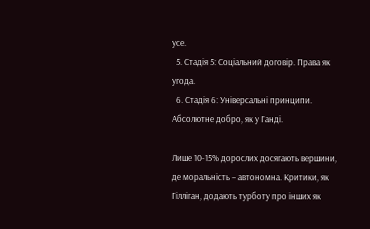усе.
  5. Стадія 5: Соціальний договір. Права як угода.
  6. Стадія 6: Універсальні принципи. Абсолютне добро, як у Ганді.

Лише 10-15% дорослих досягають вершини, де моральність – автономна. Критики, як Гілліган, додають турботу про інших як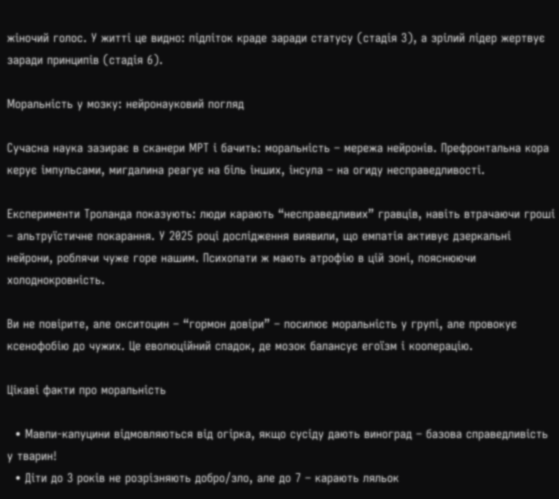жіночий голос. У житті це видно: підліток краде заради статусу (стадія 3), а зрілий лідер жертвує заради принципів (стадія 6).

Моральність у мозку: нейронауковий погляд

Сучасна наука зазирає в сканери МРТ і бачить: моральність – мережа нейронів. Префронтальна кора керує імпульсами, мигдалина реагує на біль інших, інсула – на огиду несправедливості.

Експерименти Троланда показують: люди карають “несправедливих” гравців, навіть втрачаючи гроші – альтруїстичне покарання. У 2025 році дослідження виявили, що емпатія активує дзеркальні нейрони, роблячи чуже горе нашим. Психопати ж мають атрофію в цій зоні, пояснюючи холоднокровність.

Ви не повірите, але окситоцин – “гормон довіри” – посилює моральність у групі, але провокує ксенофобію до чужих. Це еволюційний спадок, де мозок балансує егоїзм і кооперацію.

Цікаві факти про моральність

  • Мавпи-капуцини відмовляються від огірка, якщо сусіду дають виноград – базова справедливість у тварин!
  • Діти до 3 років не розрізняють добро/зло, але до 7 – карають ляльок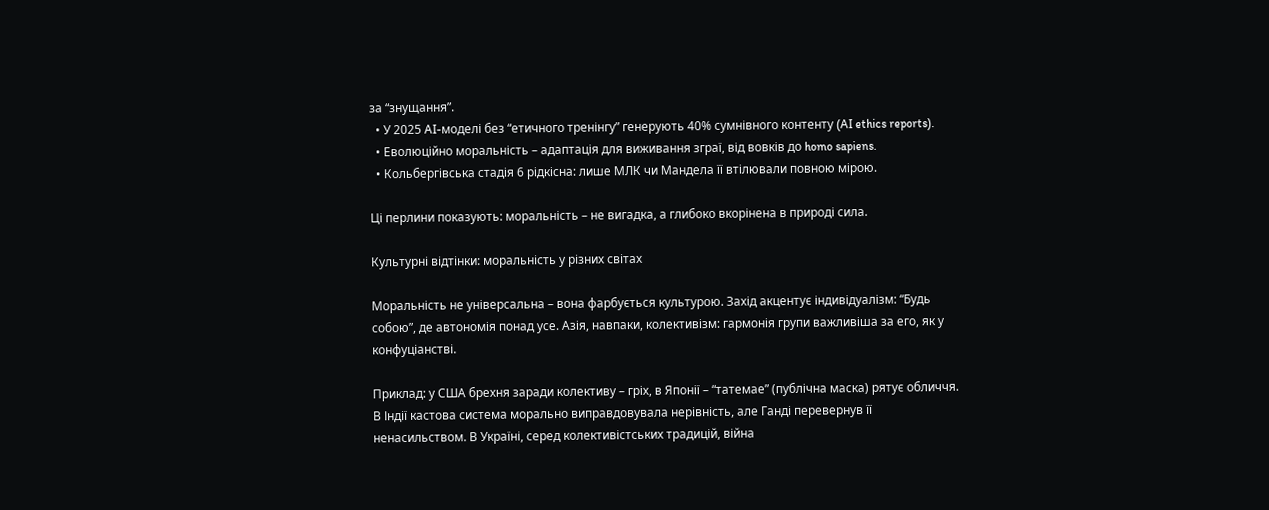за “знущання”.
  • У 2025 AI-моделі без “етичного тренінгу” генерують 40% сумнівного контенту (AI ethics reports).
  • Еволюційно моральність – адаптація для виживання зграї, від вовків до homo sapiens.
  • Кольбергівська стадія 6 рідкісна: лише МЛК чи Мандела її втілювали повною мірою.

Ці перлини показують: моральність – не вигадка, а глибоко вкорінена в природі сила.

Культурні відтінки: моральність у різних світах

Моральність не універсальна – вона фарбується культурою. Захід акцентує індивідуалізм: “Будь собою”, де автономія понад усе. Азія, навпаки, колективізм: гармонія групи важливіша за его, як у конфуціанстві.

Приклад: у США брехня заради колективу – гріх, в Японії – “татемае” (публічна маска) рятує обличчя. В Індії кастова система морально виправдовувала нерівність, але Ганді перевернув її ненасильством. В Україні, серед колективістських традицій, війна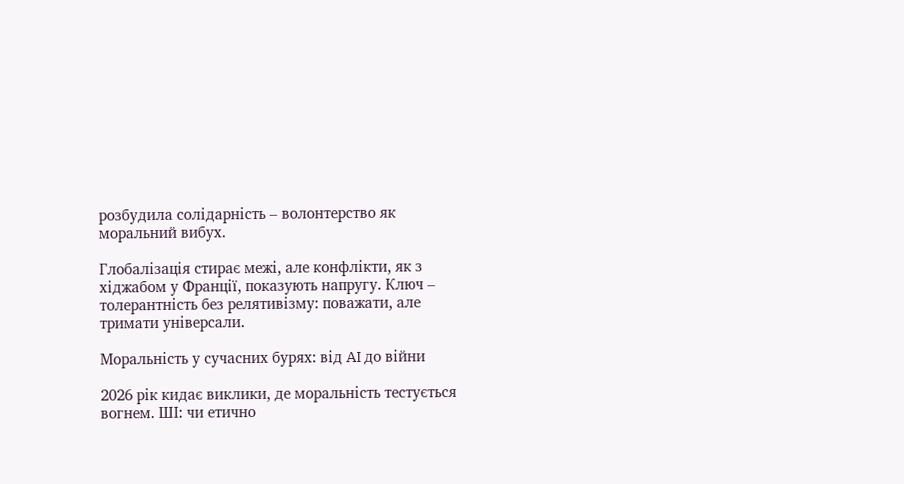розбудила солідарність – волонтерство як моральний вибух.

Глобалізація стирає межі, але конфлікти, як з хіджабом у Франції, показують напругу. Ключ – толерантність без релятивізму: поважати, але тримати універсали.

Моральність у сучасних бурях: від AI до війни

2026 рік кидає виклики, де моральність тестується вогнем. ШІ: чи етично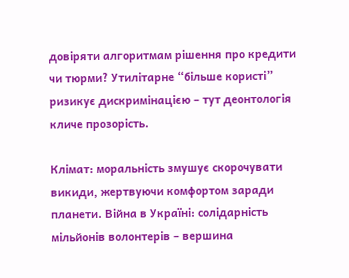довіряти алгоритмам рішення про кредити чи тюрми? Утилітарне “більше користі” ризикує дискримінацією – тут деонтологія кличе прозорість.

Клімат: моральність змушує скорочувати викиди, жертвуючи комфортом заради планети. Війна в Україні: солідарність мільйонів волонтерів – вершина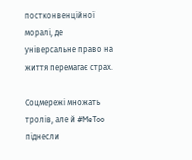постконвенційної моралі, де універсальне право на життя перемагає страх.

Соцмережі множать тролів, але й #MeToo піднесли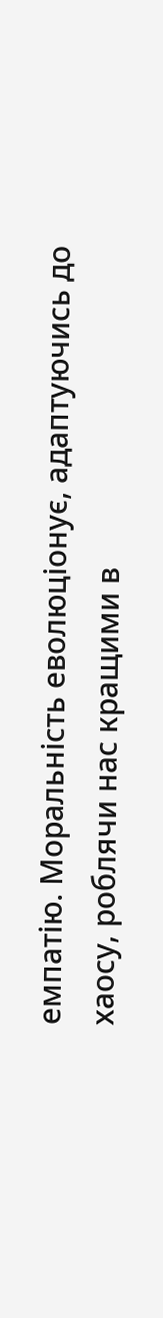емпатію. Моральність еволюціонує, адаптуючись до хаосу, роблячи нас кращими в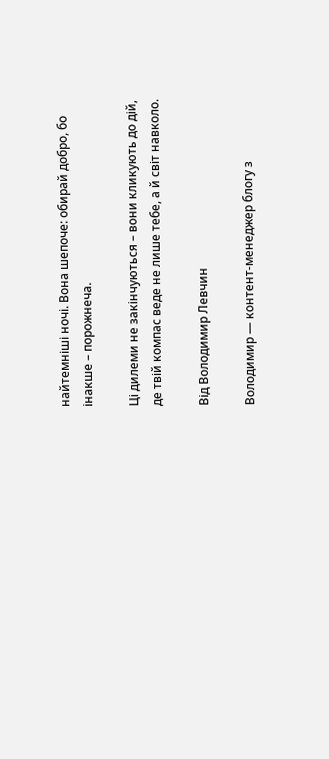найтемніші ночі. Вона шепоче: обирай добро, бо інакше – порожнеча.

Ці дилеми не закінчуються – вони кликують до дій, де твій компас веде не лише тебе, а й світ навколо.

Від Володимир Левчин

Володимир — контент-менеджер блогу з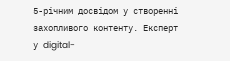5-річним досвідом у створенні захопливого контенту. Експерт у digital-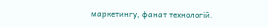маркетингу, фанат технологій.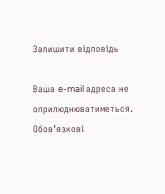Залишити відповідь

Ваша e-mail адреса не оприлюднюватиметься. Обов’язкові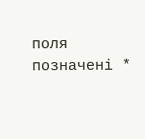поля позначені *